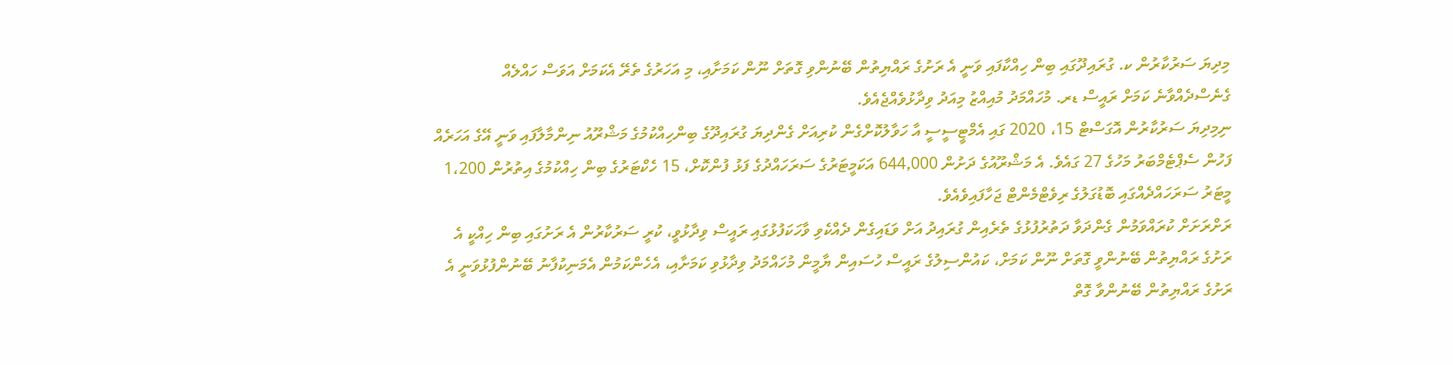މިދިޔަ ސަރުކާރުން ކ. ގުރައިދޫގައި ބިން ހިއްކާފައި ވަނީ އެ ރަށުގެ ރައްޔިތުން ބޭނުންވި ގޮތަށް ނޫން ކަމަށާއި، މި އަހަރުގެ ތެރޭ އެކަމަށް އަވަސް ހައްލެއް ގެނެސްދެއްވާނެ ކަމަށް ރައީސް ޑރ. މުހައްމަދު މުއިއްޒު މިއަދު ވިދާޅުވެއްޖެއެވެ.
ނިމިދިޔަ ސަރުކާރުން އޮގަސްޓް 15، 2020 ގައި އެމްޓީސީސީ އާ ހަވާލުކޮށްގެން ކުރިއަށް ގެންދިޔަ ގުރައިދޫގެ ބިންހިއްކުމުގެ މަޝްރޫއު ނިންމާލާފައި ވަނީ އޭގެ އަހަރެއް ފަހުން ސެޕްޓެމްބަރު މަހުގެ 27 ގައެވެ. އެ މަޝްރޫއުގެ ދަށުން 644,000 އަކަމީޓަރުގެ ސަރަހައްދުގެ ފަޅު ފުންކޮށް، 15 ހެކްޓަރުގެ ބިން ހިއްކުމުގެ އިތުރުން 1،200 މީޓަރު ސަރަހައްދެއްގައި ބޮޑުގަލުގެ ރިވެޓްމެންޓް ޖަހާފައިވެއެވެ.
ރަށްރަށަށް ކުރައްވަމުން ގެންދަވާ ދަތުރުފުޅުގެ ތެރެއިން ގުރައިދު އަށް ވަޑައިގެން ދެއްކެވި ވާހަކަފުޅުގައި ރައީސް ވިދާޅުވީ، ކުރީ ސަރުކާރުން އެ ރަށުގައި ބިން ހިއްކީ އެ ރަށުގެ ރައްޔިތުން ބޭނުންވީ ގޮތަށް ނޫން ކަމަށް، ކައުންސިލުގެ ރައީސް ހުސައިން ޔާމީން މުހައްމަދު ވިދާޅުވި ކަމަށާއި، އެހެންކަމުން އެމަނިކުފާނު ބޭނުންފުޅުވަނީ އެ ރަށުގެ ރައްޔިތުން ބޭނުންވާ ގޮތް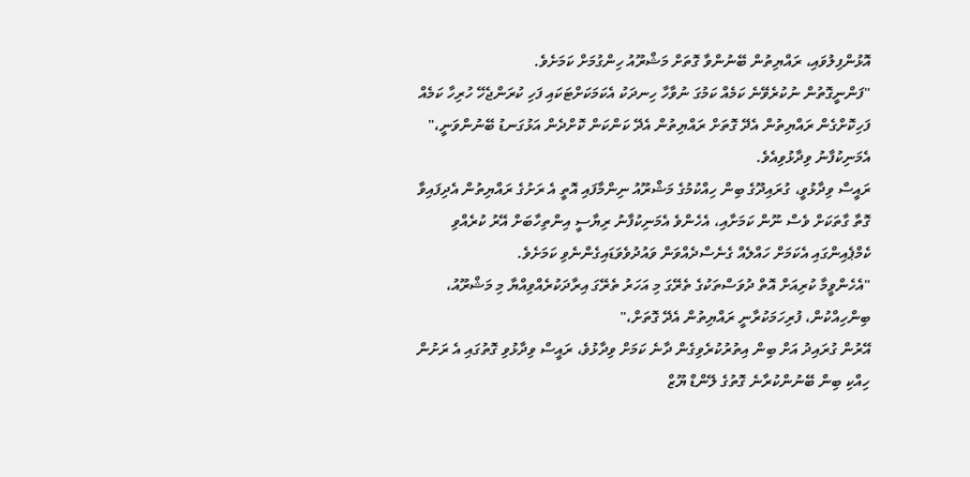އޮޅުންފިލުވައި، ރައްޔިތުން ބޭނުންވާ ގޮތަށް މަޝްރޫއު ހިންގުމަށް ކަމަށެވެ.
"ފަންނީގޮތުން ނުކުރެވޭނެ ކަމެއް ކަމުގަ ނުވާހާ ހިނދަކު އެކަމަކަށްޓަކައި ފަހި ކުރަންޖެހޭ ހުރިހާ ކަމެއް ފަހިކޮށްގެން ރައްޔިތުން އެދޭ ގޮތަށް ރައްޔިތުން އެދޭ ކަންކަން ކޮށްދެން އަޅުގަނޑު ބޭނުންވަނީ،" އެމަނިކުފާނު ވިދާޅުވިއެވެ.
ރައީސް ވިދާޅުވީ، ގުރައިދޫގެ ބިން ހިއްކުމުގެ މަޝްރޫއު ނިންމާފައި އޮތީ އެ ރަށުގެ ރައްޔިތުން އެދިފައިވާ ގޮތާ ގާތަކަށް ވެސް ނޫން ކަމަށާއި، އެހެންވެ އެމަނިކުފާނު ރިޔާސީ އިންތިހާބަށް އޭރު ކުރެއްވި ކެމްޕެއިންގައި އެކަމަށް ހައްލެއް ގެނެސްދެއްވަން ވައުދުވެވަޑައިގެންނެވި ކަމަށެވެ.
"އެހެންވީމާ ކުރިއަށް އޮތް ދުވަސްތަކުގެ ތެރޭގަ މި އަހަރު ތެރޭގަ އިރާދަކުރެއްވިއްޔާ މި މަޝްރޫއު، ބިންހިއްކުން، ފުރިހަމަކުރާނީ ރައްޔިތުން އެދޭ ގޮތަށް،"
އޭރުން ގުރައިދު އަށް ބިން އިތުރުކުރެވިގެން ދާނެ ކަމަށް ވިދާޅުވެ، ރައީސް ވިދާޅުވި ގޮތުގައި އެ ރަށުން ހިއްކި ބިން ބޭނުންކުރާނެ ގޮތުގެ ލޭންޑް ޔޫޒް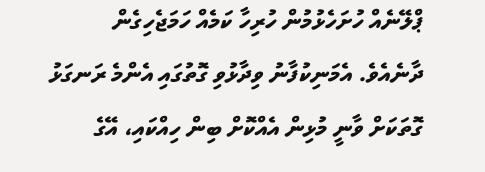ޕްލޭނެއް ހުށަހެޅުމުން ހުރިހާ ކަމެއް ހަމަޖެހިގެން ދާނެއެވެ. އެމަނިކުފާނު ވިދާޅުވި ގޮތުގައި އެންމެ ރަނގަޅު ގޮތަކަށް ވާނީ މުޅިން އެއްކޮށް ބިން ހިއްކައި، އޭގެ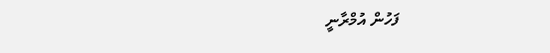ފަހުން އުމްރާނީ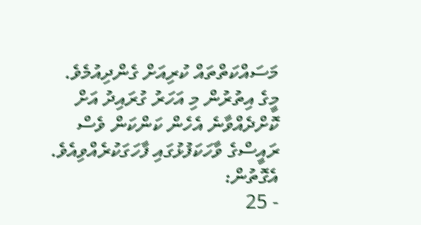މަސައްކަތްތައް ކުރިއަށް ގެންދިއުމެވެ.
މީގެ އިތުރުން މި އަހަރު ގުރައިދު އަށް ކޮށްދެއްވާނެ އެހެން ކަންކަން ވެސް ރައީސްގެ ވާހަކަފުޅުގައި ފާހަގަކުރެއްވިއެވެ. އެގޮތުން:
- 25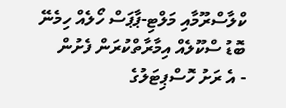ކްލާސްރޫމާއި މަލްޓި-ޕާޕަސް ހޯލެއް ހިމެނޭ ބޮޑު ސްކޫލެއް އިމާރާތްކުރަން ފެށުން
- އެ ރަށު ހޮސްޕިޓަލުގެ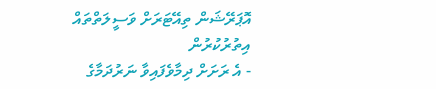އޮޕަރޭޝަން ތިއޭޓަރަށް ވަސީލަތްތައް އިތުރުކުރުން
- އެ ރަށަށް ދިމާވެފައިވާ ނަރުދަމާގެ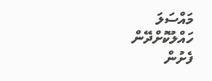މައްސަލަ ހައްލުކޮށްދޭން ފެށުން